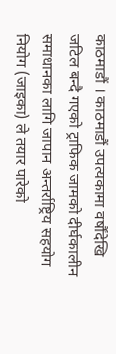काठमाडौं । काठमाडौं उपत्यकामा वर्षौंदेखि जटिल बन्दै गएको ट्राफिक जामको दीर्घकालीन समाधानका लागि जापान अन्तर्राष्ट्रिय सहयोग नियोग (जाइका) ले तयार पारेको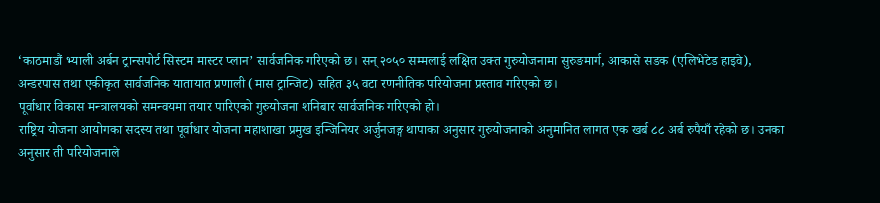‘काठमाडौं भ्याली अर्बन ट्रान्सपोर्ट सिस्टम मास्टर प्लान’ सार्वजनिक गरिएको छ। सन् २०५० सम्मलाई लक्षित उक्त गुरुयोजनामा सुरुङमार्ग, आकासे सडक (एलिभेटेड हाइवे), अन्डरपास तथा एकीकृत सार्वजनिक यातायात प्रणाली (मास ट्रान्जिट) सहित ३५ वटा रणनीतिक परियोजना प्रस्ताव गरिएको छ।
पूर्वाधार विकास मन्त्रालयको समन्वयमा तयार पारिएको गुरुयोजना शनिबार सार्वजनिक गरिएको हो।
राष्ट्रिय योजना आयोगका सदस्य तथा पूर्वाधार योजना महाशाखा प्रमुख इन्जिनियर अर्जुनजङ्ग थापाका अनुसार गुरुयोजनाको अनुमानित लागत एक खर्ब ८८ अर्ब रुपैयाँ रहेको छ। उनका अनुसार ती परियोजनाले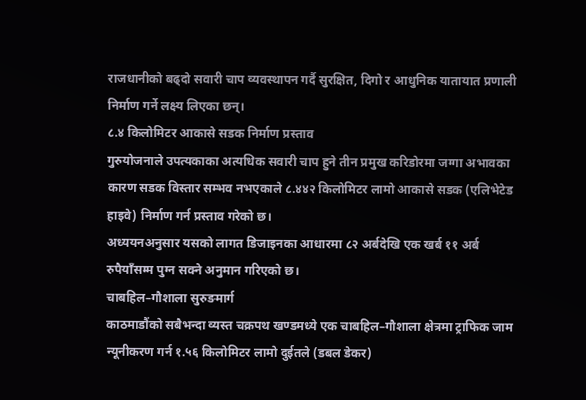राजधानीको बढ्दो सवारी चाप व्यवस्थापन गर्दै सुरक्षित, दिगो र आधुनिक यातायात प्रणाली निर्माण गर्ने लक्ष्य लिएका छन्।
८.४ किलोमिटर आकासे सडक निर्माण प्रस्ताव
गुरुयोजनाले उपत्यकाका अत्यधिक सवारी चाप हुने तीन प्रमुख करिडोरमा जग्गा अभावका कारण सडक विस्तार सम्भव नभएकाले ८.४४२ किलोमिटर लामो आकासे सडक (एलिभेटेड हाइवे) निर्माण गर्न प्रस्ताव गरेको छ।
अध्ययनअनुसार यसको लागत डिजाइनका आधारमा ८२ अर्बदेखि एक खर्ब ११ अर्ब रुपैयाँसम्म पुग्न सक्ने अनुमान गरिएको छ।
चाबहिल–गौशाला सुरुङमार्ग
काठमाडौंको सबैभन्दा व्यस्त चक्रपथ खण्डमध्ये एक चाबहिल–गौशाला क्षेत्रमा ट्राफिक जाम न्यूनीकरण गर्न १.५६ किलोमिटर लामो दुईतले (डबल डेकर)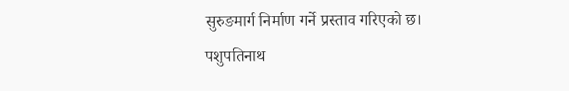सुरुङमार्ग निर्माण गर्ने प्रस्ताव गरिएको छ।
पशुपतिनाथ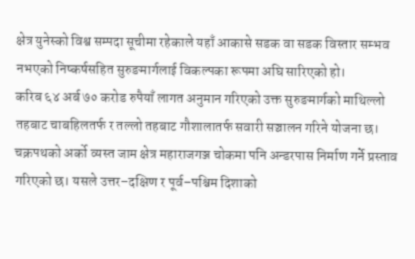क्षेत्र युनेस्को विश्व सम्पदा सूचीमा रहेकाले यहाँ आकासे सडक वा सडक विस्तार सम्भव नभएको निष्कर्षसहित सुरुङमार्गलाई विकल्पका रूपमा अघि सारिएको हो।
करिब ६४ अर्ब ७० करोड रुपैयाँ लागत अनुमान गरिएको उक्त सुरुङमार्गको माथिल्लो तहबाट चाबहिलतर्फ र तल्लो तहबाट गौशालातर्फ सवारी सञ्चालन गरिने योजना छ।
चक्रपथको अर्को व्यस्त जाम क्षेत्र महाराजगञ्ज चोकमा पनि अन्डरपास निर्माण गर्ने प्रस्ताव गरिएको छ। यसले उत्तर–दक्षिण र पूर्व–पश्चिम दिशाको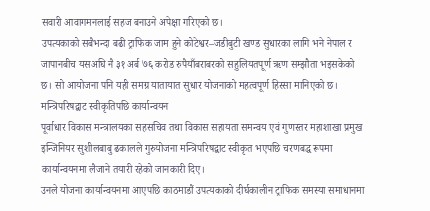सवारी आवागमनलाई सहज बनाउने अपेक्षा गरिएको छ।
उपत्यकाको सबैभन्दा बढी ट्राफिक जाम हुने कोटेश्वर–जडीबुटी खण्ड सुधारका लागि भने नेपाल र जापानबीच यसअघि नै ३१ अर्ब ७६ करोड रुपैयाँबराबरको सहुलियतपूर्ण ऋण सम्झौता भइसकेको छ। सो आयोजना पनि यही समग्र यातायात सुधार योजनाको महत्वपूर्ण हिस्सा मानिएको छ।
मन्त्रिपरिषद्बाट स्वीकृतिपछि कार्यान्वयन
पूर्वाधार विकास मन्त्रालयका सहसचिव तथा विकास सहायता समन्वय एवं गुणस्तर महाशाखा प्रमुख इन्जिनियर सुशीलबाबु ढकालले गुरुयोजना मन्त्रिपरिषद्बाट स्वीकृत भएपछि चरणबद्ध रूपमा कार्यान्वयनमा लैजाने तयारी रहेको जानकारी दिए।
उनले योजना कार्यान्वयनमा आएपछि काठमाडौं उपत्यकाको दीर्घकालीन ट्राफिक समस्या समाधानमा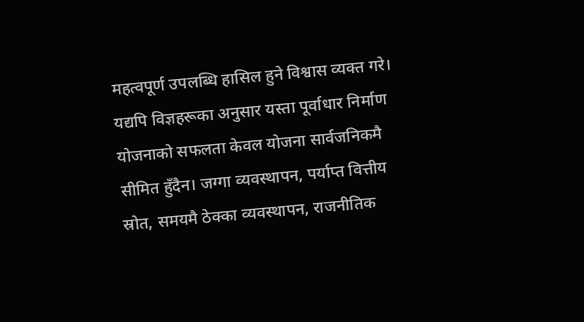महत्वपूर्ण उपलब्धि हासिल हुने विश्वास व्यक्त गरे।
यद्यपि विज्ञहरूका अनुसार यस्ता पूर्वाधार निर्माण योजनाको सफलता केवल योजना सार्वजनिकमै सीमित हुँदैन। जग्गा व्यवस्थापन, पर्याप्त वित्तीय स्रोत, समयमै ठेक्का व्यवस्थापन, राजनीतिक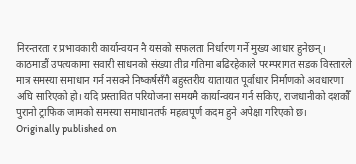निरन्तरता र प्रभावकारी कार्यान्वयन नै यसको सफलता निर्धारण गर्ने मुख्य आधार हुनेछन्।
काठमाडौं उपत्यकामा सवारी साधनको संख्या तीव्र गतिमा बढिरहेकाले परम्परागत सडक विस्तारले मात्र समस्या समाधान गर्न नसक्ने निष्कर्षसँगै बहुस्तरीय यातायात पूर्वाधार निर्माणको अवधारणा अघि सारिएको हो। यदि प्रस्तावित परियोजना समयमै कार्यान्वयन गर्न सकिए, राजधानीको दशकौँ पुरानो ट्राफिक जामको समस्या समाधानतर्फ महत्वपूर्ण कदम हुने अपेक्षा गरिएको छ।
Originally published on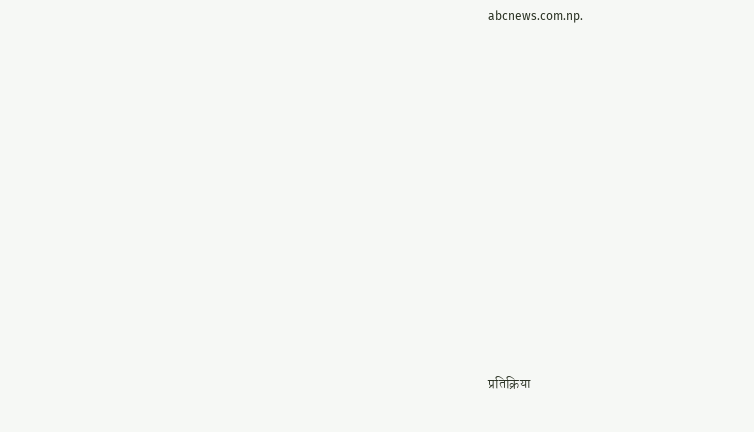abcnews.com.np.


















प्रतिक्रिया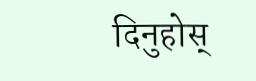दिनुहोस्